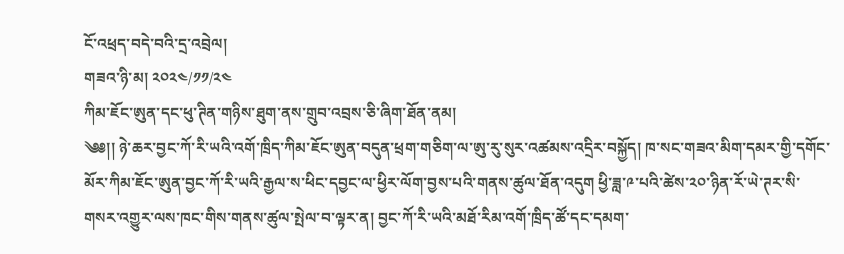ངོ་འཕྲད་བདེ་བའི་དྲ་འབྲེལ།
གཟའ་ཉི་མ། ༢༠༢༤/༡༡/༢༤
ཀིམ་ཇོང་ཨུན་དང་ཕུ་ཊིན་གཉིས་ཐུག་ནས་གྲུབ་འབྲས་ཅི་ཞིག་ཐོན་ནམ།
༄༅།། ཉེ་ཆར་བྱང་ཀོ་རི་ཡའི་འགོ་ཁྲིད་ཀིམ་ཇོང་ཨུན་བདུན་ཕྲག་གཅིག་ལ་ཨུ་རུ་སུར་འཚམས་འདྲིར་བསྐྱོད། ཁ་སང་གཟའ་མིག་དམར་གྱི་དགོང་མོར་ཀིམ་ཇོང་ཨུན་བྱང་ཀོ་རི་ཡའི་རྒྱལ་ས་ཕིང་དབྱང་ལ་ཕྱིར་ལོག་བྱས་པའི་གནས་ཚུལ་ཐོན་འདུག ཕྱི་ཟླ་༩་པའི་ཚེས་༢༠་ཉིན་རོ་ཡེ་ཊར་སི་གསར་འགྱུར་ལས་ཁང་གིས་གནས་ཚུལ་སྤེལ་བ་ལྟར་ན། བྱང་ཀོ་རི་ཡའི་མཐོ་རིམ་འགོ་ཁྲིད་ཚོ་དང་དམག་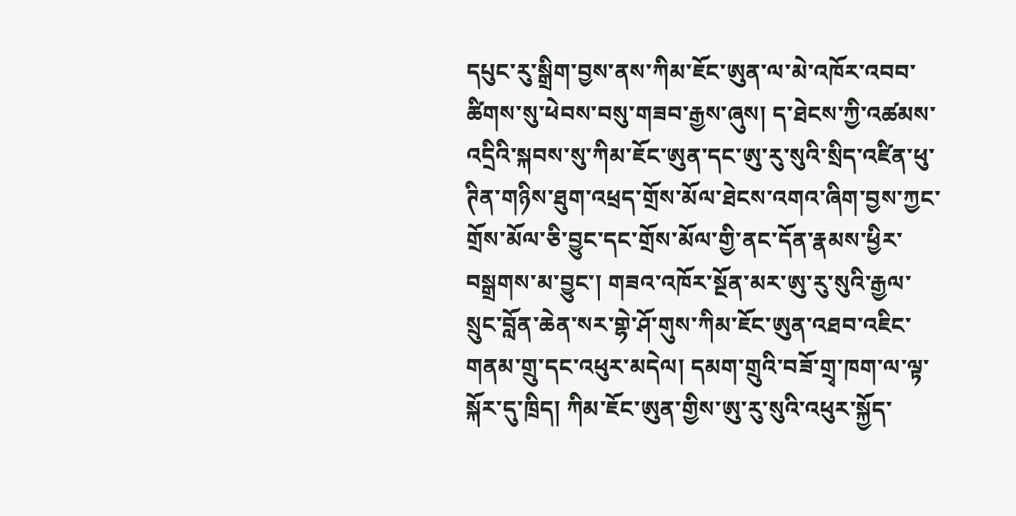དཔུང་རུ་སྒྲིག་བྱས་ནས་ཀིམ་ཇོང་ཨུན་ལ་མེ་འཁོར་འབབ་ཚིགས་སུ་ཕེབས་བསུ་གཟབ་རྒྱས་ཞུས། ད་ཐེངས་ཀྱི་འཚམས་འདྲིའི་སྐབས་སུ་ཀིམ་ཇོང་ཨུན་དང་ཨུ་རུ་སུའི་སྲིད་འཛིན་ཕུ་ཊིན་གཉིས་ཐུག་འཕྲད་གྲོས་མོལ་ཐེངས་འགའ་ཞིག་བྱས་ཀྱང་གྲོས་མོལ་ཅི་བྱུང་དང་གྲོས་མོལ་གྱི་ནང་དོན་རྣམས་ཕྱིར་བསྒྲགས་མ་བྱུང་། གཟའ་འཁོར་སྔོན་མར་ཨུ་རུ་སུའི་རྒྱལ་སྲུང་བློན་ཆེན་སར་གྷེ་ཤོ་གུས་ཀིམ་ཇོང་ཨུན་འཐབ་འཇིང་གནམ་གྲུ་དང་འཕུར་མདེལ། དམག་གྲུའི་བཟོ་གྲྭ་ཁག་ལ་ལྟ་སྐོར་དུ་ཁྲིད། ཀིམ་ཇོང་ཨུན་གྱིས་ཨུ་རུ་སུའི་འཕུར་སྐྱོད་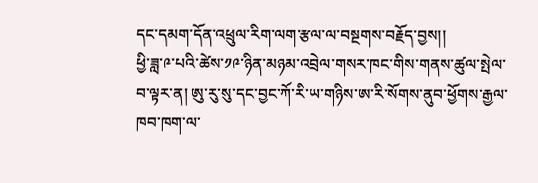དང་དམག་དོན་འཕྲུལ་རིག་ལག་རྩལ་ལ་བསྔགས་བརྗོད་བྱས།།
ཕྱི་ཟླ་༩་པའི་ཚེས་༡༩་ཉིན་མཉམ་འབྲེལ་གསར་ཁང་གིས་གནས་ཚུལ་སྤེལ་བ་ལྟར་ན། ཨུ་རུ་སུ་དང་བྱང་ཀོ་རི་ཡ་གཉིས་ཨ་རི་སོགས་ནུབ་ཕྱོགས་རྒྱལ་ཁབ་ཁག་ལ་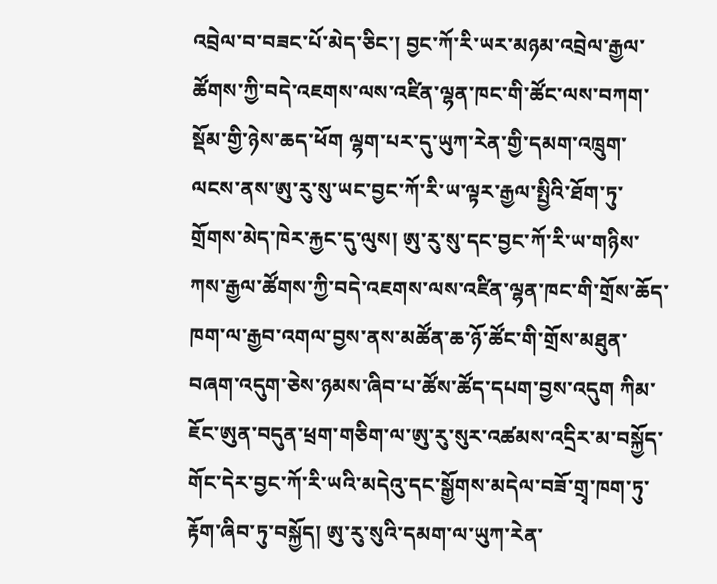འབྲེལ་བ་བཟང་པོ་མེད་ཅིང་། བྱང་ཀོ་རི་ཡར་མཉམ་འབྲེལ་རྒྱལ་ཚོགས་ཀྱི་བདེ་འཇགས་ལས་འཛིན་ལྷན་ཁང་གི་ཚོང་ལས་བཀག་སྡོམ་གྱི་ཉེས་ཆད་ཕོག ལྷག་པར་དུ་ཡུཀ་རེན་གྱི་དམག་འཁྲུག་ལངས་ནས་ཨུ་རུ་སུ་ཡང་བྱང་ཀོ་རི་ཡ་ལྟར་རྒྱལ་སྤྱིའི་ཐོག་ཏུ་གྲོགས་མེད་ཁེར་རྐྱང་དུ་ལུས། ཨུ་རུ་སུ་དང་བྱང་ཀོ་རི་ཡ་གཉིས་ཀས་རྒྱལ་ཚོགས་ཀྱི་བདེ་འཇགས་ལས་འཛིན་ལྷན་ཁང་གི་གྲོས་ཆོད་ཁག་ལ་རྒྱབ་འགལ་བྱས་ནས་མཚོན་ཆ་ཉོ་ཚོང་གི་གྲོས་མཐུན་བཞག་འདུག་ཅེས་ཉམས་ཞིབ་པ་ཚོས་ཚོད་དཔག་བྱས་འདུག ཀིམ་ཇོང་ཨུན་བདུན་ཕྲག་གཅིག་ལ་ཨུ་རུ་སུར་འཚམས་འདྲིར་མ་བསྐྱོད་གོང་དེར་བྱང་ཀོ་རི་ཡའི་མདེའུ་དང་སྒྱོགས་མདེལ་བཟོ་གྲྭ་ཁག་ཏུ་རྟོག་ཞིབ་ཏུ་བསྐྱོད། ཨུ་རུ་སུའི་དམག་ལ་ཡུཀ་རེན་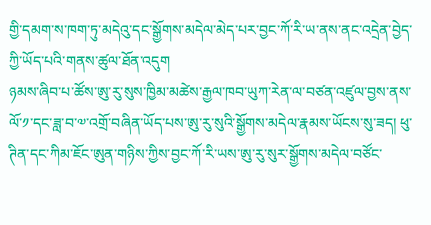གྱི་དམག་ས་ཁག་ཏུ་མདེའུ་དང་སྒྱོགས་མདེལ་མེད་པར་བྱང་ཀོ་རི་ཡ་ནས་ནང་འདྲེན་བྱེད་ཀྱི་ཡོད་པའི་གནས་ཚུལ་ཐོན་འདུག
ཉམས་ཞིབ་པ་ཚོས་ཨུ་རུ་སུས་ཁྱིམ་མཚེས་རྒྱལ་ཁབ་ཡུཀ་རེན་ལ་བཙན་འཛུལ་བྱས་ནས་ལོ་༡་དང་ཟླ་བ་༧་འགྲོ་བཞིན་ཡོད་པས་ཨུ་རུ་སུའི་སྒྱོགས་མདེལ་རྣམས་ཡོངས་སུ་ཟད། ཕུ་ཊིན་དང་ཀིམ་ཇོང་ཨུན་གཉིས་ཀྱིས་བྱང་ཀོ་རི་ཡས་ཨུ་རུ་སུར་སྒྱོགས་མདེལ་བཙོང་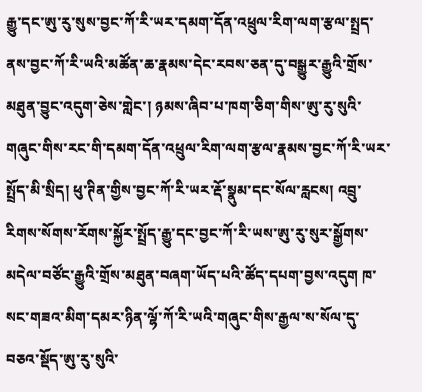རྒྱུ་དང་ཨུ་རུ་སུས་བྱང་ཀོ་རི་ཡར་དམག་དོན་འཕྲུལ་རིག་ལག་རྩལ་སྤྲད་ནས་བྱང་ཀོ་རི་ཡའི་མཚོན་ཆ་རྣམས་དེང་རབས་ཅན་དུ་བསྒྱུར་རྒྱུའི་གྲོས་མཐུན་བྱུང་འདུག་ཅེས་གླེང་། ཉམས་ཞིབ་པ་ཁག་ཅིག་གིས་ཨུ་རུ་སུའི་གཞུང་གིས་རང་གི་དམག་དོན་འཕྲུལ་རིག་ལག་རྩལ་རྣམས་བྱང་ཀོ་རི་ཡར་སྤྲོད་མི་སྲིད། ཕུ་ཊིན་གྱིས་བྱང་ཀོ་རི་ཡར་རྡོ་སྣུམ་དང་སོལ་རླངས། འབྲུ་རིགས་སོགས་རོགས་སྐྱོར་སྤྲོད་རྒྱུ་དང་བྱང་ཀོ་རི་ཡས་ཨུ་རུ་སུར་སྒྱོགས་མདེལ་བཙོང་རྒྱུའི་གྲོས་མཐུན་བཞག་ཡོད་པའི་ཚོད་དཔག་བྱས་འདུག ཁ་སང་གཟའ་མིག་དམར་ཉིན་ལྷོ་ཀོ་རི་ཡའི་གཞུང་གིས་རྒྱལ་ས་སོལ་དུ་བཅའ་སྡོད་ཨུ་རུ་སུའི་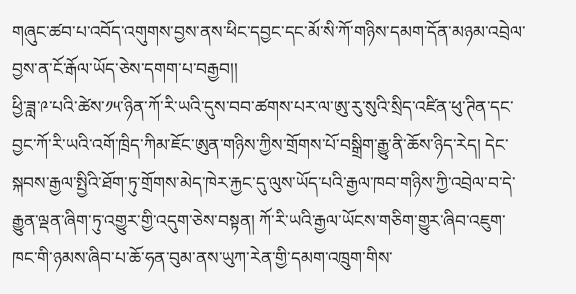གཞུང་ཚབ་པ་འབོད་འགུགས་བྱས་ནས་ཕིང་དབྱང་དང་མོ་སི་ཀོ་གཉིས་དམག་དོན་མཉམ་འབྲེལ་བྱས་ན་ངོ་རྒོལ་ཡོད་ཅེས་དགག་པ་བརྒྱབ།།
ཕྱི་ཟླ་༩་པའི་ཚེས་༡༥་ཉིན་ཀོ་རི་ཡའི་དུས་བབ་ཚགས་པར་ལ་ཨུ་རུ་སུའི་སྲིད་འཛིན་ཕུ་ཊིན་དང་བྱང་ཀོ་རི་ཡའི་འགོ་ཁྲིད་ཀིམ་ཇོང་ཨུན་གཉིས་ཀྱིས་གྲོགས་པོ་བསྒྲིག་རྒྱུ་ནི་ཆོས་ཉིད་རེད། དེང་སྐབས་རྒྱལ་སྤྱིའི་ཐོག་ཏུ་གྲོགས་མེད་ཁེར་རྐྱང་དུ་ལུས་ཡོད་པའི་རྒྱལ་ཁབ་གཉིས་ཀྱི་འབྲེལ་བ་དེ་རྒྱུན་ལྡན་ཞིག་ཏུ་འགྱུར་གྱི་འདུག་ཅེས་བསྟན། ཀོ་རི་ཡའི་རྒྱལ་ཡོངས་གཅིག་གྱུར་ཞིབ་འཇུག་ཁང་གི་ཉམས་ཞིབ་པ་ཆོ་ཧན་བུམ་ནས་ཡུཀ་རེན་གྱི་དམག་འཁྲུག་གིས་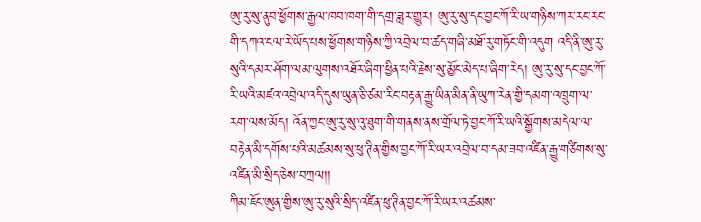ཨུ་རུ་སུ་ནུབ་ཕྱོགས་རྒྱལ་ཁབ་ཁག་གི་དགྲ་ཟླར་གྱུར། ཨུ་རུ་སུ་དང་བྱང་ཀོ་རི་ཡ་གཉིས་ཀར་རང་རང་གི་དཀའ་ངལ་རེ་ཡོད་པས་ཕྱོགས་གཉིས་ཀྱི་འབྲེལ་བ་ཚད་གཞི་མཐོ་རུ་གཏོང་གི་འདུག འདི་ནི་ཨུ་རུ་སུའི་དམར་ཤོག་ལམ་ལུགས་འཐོར་ཞིག་ཕྱིན་པའི་རྗེས་སུ་མྱོང་མེད་པ་ཞིག་རེད། ཨུ་རུ་སུ་དང་བྱང་ཀོ་རི་ཡའི་མཛའ་འབྲེལ་འདི་དུས་ཡུན་ཅི་ཙམ་རིང་བརྟན་རྒྱུ་ཡིན་མིན་ནི་ཡུཀ་རེན་གྱི་དམག་འཁྲུག་ལ་རག་ལས་མོད། འོན་ཀྱང་ཨུ་རུ་སུ་འུ་ཐུག་གི་གནས་ནས་གྲོལ་ཏེ་བྱང་ཀོ་རི་ཡའི་སྒྱོགས་མདེལ་ལ་བརྟེན་མི་དགོས་པའི་མཚམས་སུ་ཕུ་ཊིན་གྱིས་བྱང་ཀོ་རི་ཡར་འབྲེལ་བ་དམ་ཟབ་འཛིན་རྒྱུ་གཙིགས་སུ་འཛིན་མི་སྲིད་ཅེས་བཀྲལ།།
ཀིམ་ཇོང་ཨུན་གྱིས་ཨུ་རུ་སུའི་སྲིད་འཛིན་ཕུ་ཊིན་བྱང་ཀོ་རི་ཡར་འཚམས་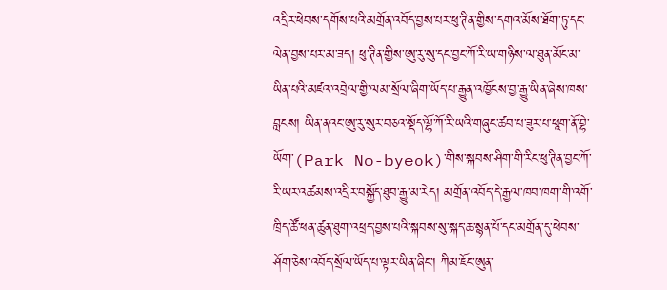འདྲིར་ཕེབས་དགོས་པའི་མགྲོན་འབོད་བྱས་པར་ཕུ་ཊིན་གྱིས་དགའ་མོས་ཐོག་ཏུ་དང་ལེན་བྱས་པར་མ་ཟད། ཕུ་ཊིན་གྱིས་ཨུ་རུ་སུ་དང་བྱང་ཀོ་རི་ཡ་གཉིས་ལ་ཐུན་མོང་མ་ཡིན་པའི་མཛའ་འབྲེལ་གྱི་ལམ་སྲོལ་ཞིག་ཡོད་པ་རྒྱུན་འཁྱོངས་བྱ་རྒྱུ་ཡིན་ཞེས་ཁས་བླངས། ཡིན་ནའང་ཨུ་རུ་སུར་བཅའ་སྡོད་ལྷོ་ཀོ་རི་ཡའི་གཞུང་ཚབ་པ་ཟུར་པ་ཕཱག་ནོ་བྷེ་ཡོག་(Park No-byeok)་གིས་སྐབས་ཤིག་གི་རིང་ཕུ་ཊིན་བྱང་ཀོ་རི་ཡར་འཚམས་འདྲིར་བསྐྱོད་ཐུབ་རྒྱུ་མ་རེད། མགྲོན་འབོད་དེ་རྒྱལ་ཁབ་ཁག་གི་འགོ་ཁྲིད་ཚོ་ཕན་ཚུན་ཐུག་འཕྲད་བྱས་པའི་སྐབས་སུ་སྐད་ཆ་སྙན་པོ་དང་མགྲོན་དུ་ཕེབས་ཤོག་ཅེས་འབོད་སྲོལ་ཡོད་པ་ལྟར་ཡིན་ཞིང་། ཀིམ་ཇོང་ཨུན་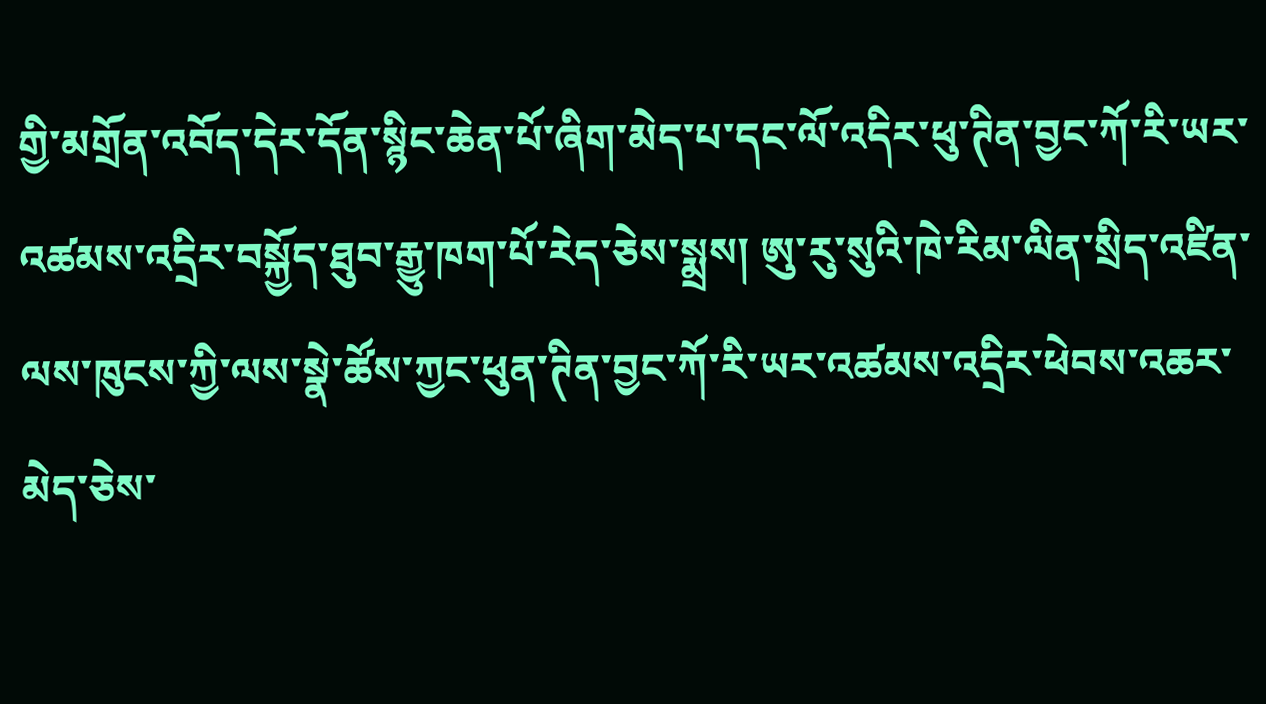གྱི་མགྲོན་འབོད་དེར་དོན་སྙིང་ཆེན་པོ་ཞིག་མེད་པ་དང་ལོ་འདིར་ཕུ་ཊིན་བྱང་ཀོ་རི་ཡར་འཚམས་འདྲིར་བསྐྱོད་ཐུབ་རྒྱུ་ཁག་པོ་རེད་ཅེས་སྨྲས། ཨུ་རུ་སུའི་ཁེ་རིམ་ལིན་སྲིད་འཛིན་ལས་ཁུངས་ཀྱི་ལས་སྣེ་ཚོས་ཀྱང་ཕུན་ཊིན་བྱང་ཀོ་རི་ཡར་འཚམས་འདྲིར་ཕེབས་འཆར་མེད་ཅེས་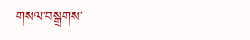གསལ་བསྒྲགས་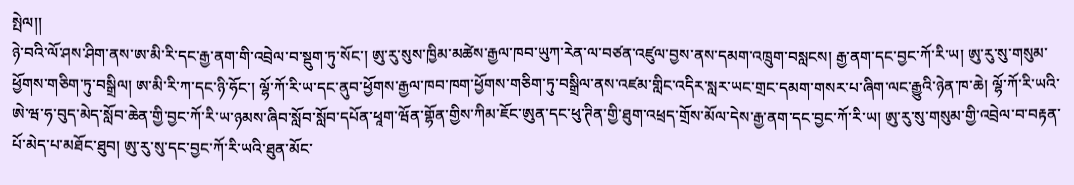སྤེལ།།
ཉེ་བའི་ལོ་ཤས་ཤིག་ནས་ཨ་མི་རི་དང་རྒྱ་ནག་གི་འབྲེལ་བ་སྡུག་ཏུ་སོང་། ཨུ་རུ་སུས་ཁྱིམ་མཚེས་རྒྱལ་ཁབ་ཡུཀ་རེན་ལ་བཙན་འཛུལ་བྱས་ནས་དམག་འཁྲུག་བསླངས། རྒྱ་ནག་དང་བྱང་ཀོ་རི་ཡ། ཨུ་རུ་སུ་གསུམ་ཕྱོགས་གཅིག་ཏུ་བསྒྲིལ། ཨ་མི་རི་ཀ་དང་ཉི་ཧོང་། ལྷོ་ཀོ་རི་ཡ་དང་ནུབ་ཕྱོགས་རྒྱལ་ཁབ་ཁག་ཕྱོགས་གཅིག་ཏུ་བསྒྲིལ་ནས་འཛམ་གླིང་འདིར་སླར་ཡང་གྲང་དམག་གསར་པ་ཞིག་ལང་རྒྱུའི་ཉེན་ཁ་ཆེ། ལྷོ་ཀོ་རི་ཡའི་ཨེ་ཝ་ཧ་བུད་མེད་སློབ་ཆེན་གྱི་བྱང་ཀོ་རི་ཡ་ཉམས་ཞིབ་སློབ་སློབ་དཔོན་ཕཱག་ཝོན་གྷོན་གྱིས་ཀིམ་ཇོང་ཨུན་དང་ཕུ་ཊིན་གྱི་ཐུག་འཕྲད་གྲོས་མོལ་དེས་རྒྱ་ནག་དང་བྱང་ཀོ་རི་ཡ། ཨུ་རུ་སུ་གསུམ་གྱི་འབྲེལ་བ་བརྟན་པོ་མེད་པ་མཐོང་ཐུབ། ཨུ་རུ་སུ་དང་བྱང་ཀོ་རི་ཡའི་ཐུན་མོང་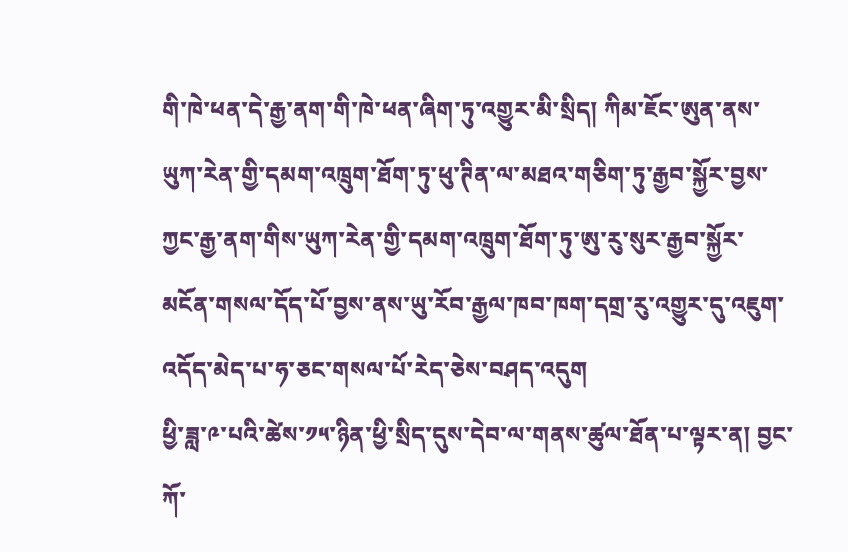གི་ཁེ་ཕན་དེ་རྒྱ་ནག་གི་ཁེ་ཕན་ཞིག་ཏུ་འགྱུར་མི་སྲིད། ཀིམ་ཇོང་ཨུན་ནས་ཡུཀ་རེན་གྱི་དམག་འཁྲུག་ཐོག་ཏུ་ཕུ་ཊིན་ལ་མཐའ་གཅིག་ཏུ་རྒྱབ་སྐྱོར་བྱས་ཀྱང་རྒྱ་ནག་གིས་ཡུཀ་རེན་གྱི་དམག་འཁྲུག་ཐོག་ཏུ་ཨུ་རུ་སུར་རྒྱབ་སྐྱོར་མངོན་གསལ་དོད་པོ་བྱས་ནས་ཡུ་རོབ་རྒྱལ་ཁབ་ཁག་དགྲ་རུ་འགྱུར་དུ་འཇུག་འདོད་མེད་པ་ཧ་ཅང་གསལ་པོ་རེད་ཅེས་བཤད་འདུག
ཕྱི་ཟླ་༩་པའི་ཚེས་༡༥་ཉིན་ཕྱི་སྲིད་དུས་དེབ་ལ་གནས་ཚུལ་ཐོན་པ་ལྟར་ན། བྱང་ཀོ་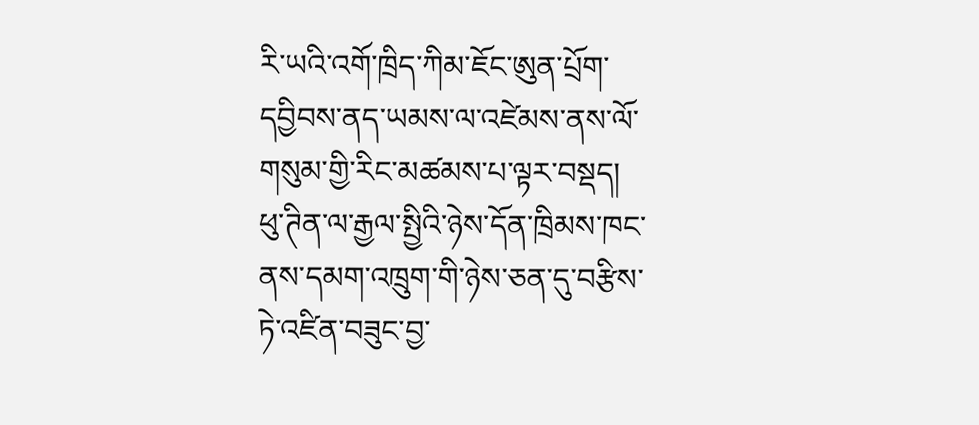རི་ཡའི་འགོ་ཁྲིད་ཀིམ་ཇོང་ཨུན་པྲོག་དབྱིབས་ནད་ཡམས་ལ་འཛེམས་ནས་ལོ་གསུམ་གྱི་རིང་མཚམས་པ་ལྟར་བསྡད། ཕུ་ཊིན་ལ་རྒྱལ་སྤྱིའི་ཉེས་དོན་ཁྲིམས་ཁང་ནས་དམག་འཁྲུག་གི་ཉེས་ཅན་དུ་བརྩིས་ཏེ་འཛིན་བཟུང་བྱ་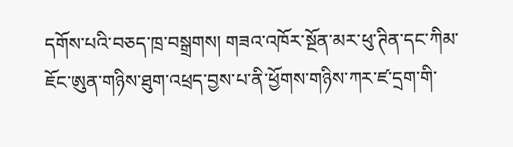དགོས་པའི་བཅད་ཁྲ་བསྒྲགས། གཟའ་འཁོར་སྔོན་མར་ཕུ་ཊིན་དང་ཀིམ་ཇོང་ཨུན་གཉིས་ཐུག་འཕྲད་བྱས་པ་ནི་ཕྱོགས་གཉིས་ཀར་ཛ་དྲག་གི་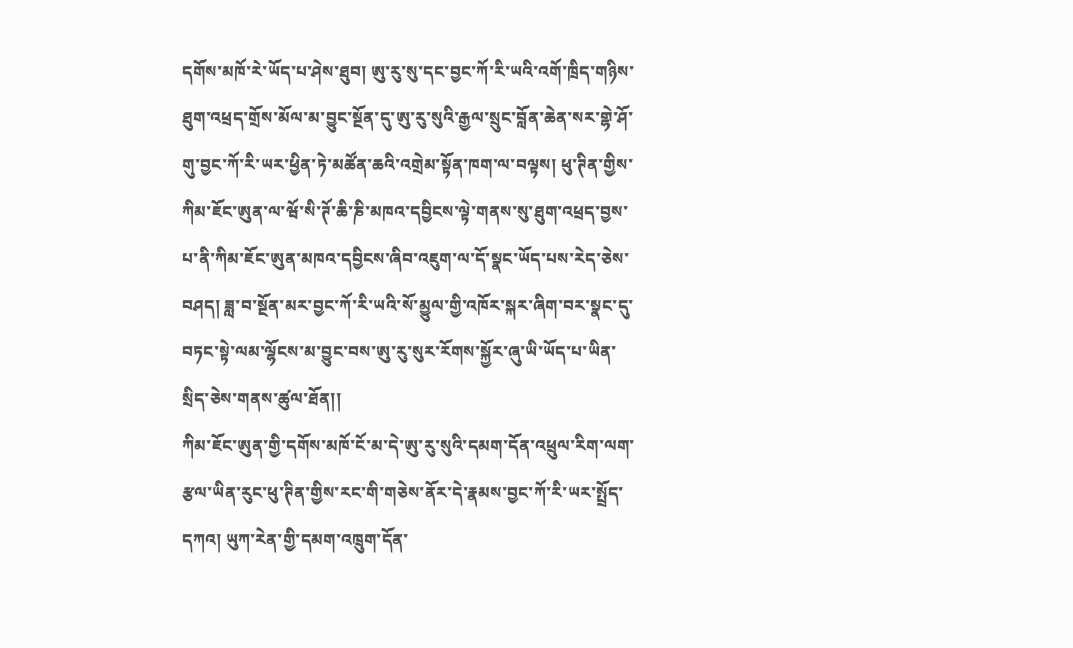དགོས་མཁོ་རེ་ཡོད་པ་ཤེས་ཐུབ། ཨུ་རུ་སུ་དང་བྱང་ཀོ་རི་ཡའི་འགོ་ཁྲིད་གཉིས་ཐུག་འཕྲད་གྲོས་མོལ་མ་བྱུང་སྔོན་དུ་ཨུ་རུ་སུའི་རྒྱལ་སྲུང་བློན་ཆེན་སར་གྷེ་ཤོ་གུ་བྱང་ཀོ་རི་ཡར་ཕྱིན་ཏེ་མཚོན་ཆའི་འགྲེམ་སྟོན་ཁག་ལ་བལྟས། ཕུ་ཊིན་གྱིས་ཀིམ་ཇོང་ཨུན་ལ་ཝོ་སི་ཊོ་ཆི་ཎི་མཁའ་དབྱིངས་ལྟེ་གནས་སུ་ཐུག་འཕྲད་བྱས་པ་ནི་ཀིམ་ཇོང་ཨུན་མཁའ་དབྱིངས་ཞིབ་འཇུག་ལ་དོ་སྣང་ཡོད་པས་རེད་ཅེས་བཤད། ཟླ་བ་སྔོན་མར་བྱང་ཀོ་རི་ཡའི་སོ་མྱུལ་གྱི་འཁོར་སྐར་ཞིག་བར་སྣང་དུ་བཏང་སྟེ་ལམ་ལྷོངས་མ་བྱུང་བས་ཨུ་རུ་སུར་རོགས་སྐྱོར་ཞུ་ཡི་ཡོད་པ་ཡིན་སྲིད་ཅེས་གནས་ཚུལ་ཐོན།།
ཀིམ་ཇོང་ཨུན་གྱི་དགོས་མཁོ་ངོ་མ་དེ་ཨུ་རུ་སུའི་དམག་དོན་འཕྲུལ་རིག་ལག་རྩལ་ཡིན་རུང་ཕུ་ཊིན་གྱིས་རང་གི་གཅེས་ནོར་དེ་རྣམས་བྱང་ཀོ་རི་ཡར་སྤྲོད་དཀའ། ཡུཀ་རེན་གྱི་དམག་འཁྲུག་དོན་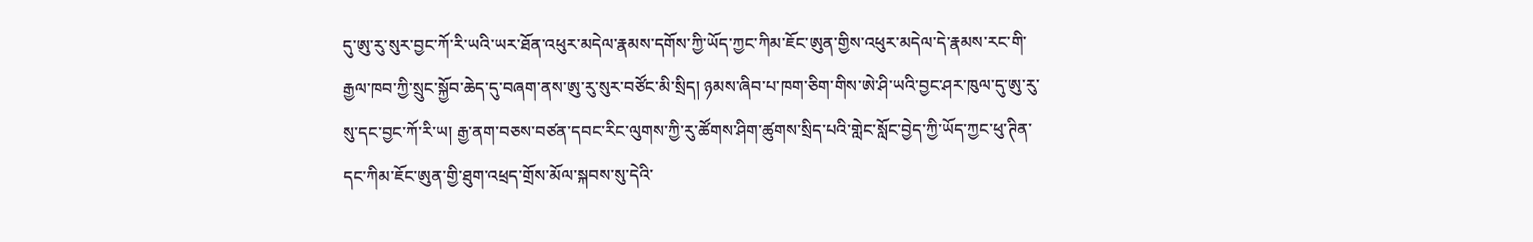དུ་ཨུ་རུ་སུར་བྱང་ཀོ་རི་ཡའི་ཡར་ཐོན་འཕུར་མདེལ་རྣམས་དགོས་ཀྱི་ཡོད་ཀྱང་ཀིམ་ཇོང་ཨུན་གྱིས་འཕུར་མདེལ་དེ་རྣམས་རང་གི་རྒྱལ་ཁབ་ཀྱི་སྲུང་སྐྱོབ་ཆེད་དུ་བཞག་ནས་ཨུ་རུ་སུར་བཙོང་མི་སྲིད། ཉམས་ཞིབ་པ་ཁག་ཅིག་གིས་ཨེ་ཤི་ཡའི་བྱང་ཤར་ཁུལ་དུ་ཨུ་རུ་སུ་དང་བྱང་ཀོ་རི་ཡ། རྒྱ་ནག་བཅས་བཙན་དབང་རིང་ལུགས་ཀྱི་རུ་ཚོགས་ཤིག་ཚུགས་སྲིད་པའི་གླེང་སློང་བྱེད་ཀྱི་ཡོད་ཀྱང་ཕུ་ཊིན་དང་ཀིམ་ཇོང་ཨུན་གྱི་ཐུག་འཕྲད་གྲོས་མོལ་སྐབས་སུ་དེའི་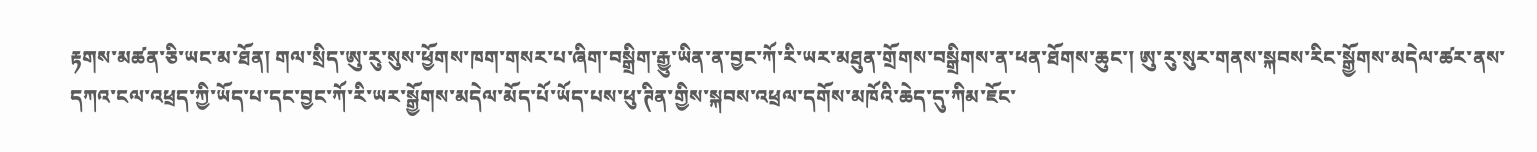རྟགས་མཚན་ཅི་ཡང་མ་ཐོན། གལ་སྲིད་ཨུ་རུ་སུས་ཕྱོགས་ཁག་གསར་པ་ཞིག་བསྒྲིག་རྒྱུ་ཡིན་ན་བྱང་ཀོ་རི་ཡར་མཐུན་གྲོགས་བསྒྲིགས་ན་ཕན་ཐོགས་ཆུང་། ཨུ་རུ་སུར་གནས་སྐབས་རིང་སྒྱོགས་མདེལ་ཚར་ནས་དཀའ་ངལ་འཕྲད་ཀྱི་ཡོད་པ་དང་བྱང་ཀོ་རི་ཡར་སྒྱོགས་མདེལ་མོད་པོ་ཡོད་པས་ཕུ་ཊིན་གྱིས་སྐབས་འཕྲལ་དགོས་མཁོའི་ཆེད་དུ་ཀིམ་ཇོང་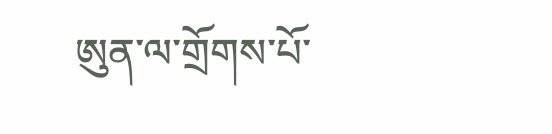ཨུན་ལ་གྲོགས་པོ་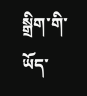སྒྲིག་གི་ཡོད་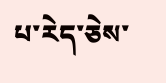པ་རེད་ཅེས་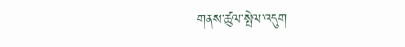གནས་ཚུལ་སྤེལ་འདུག